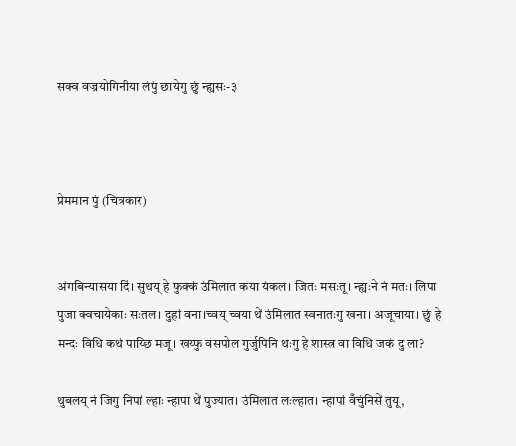सक्व वज्रयोगिनीया लंपुं छायेगु छुं न्ह्यसः-३



प्रेममान पुं (चित्रकार)


अंगबिन्यासया दिं। सुथय् हे फुक्कं उंमिलात कया यंकल। जितः मसःतू। न्ह्यःने नं मतः। लिपा पुजा क्वचायेकाः सःतल। दुहां वना।च्वय् च्वया थें उंमिलात स्वनातःगु खना। अजूचाया। छुं हे मन्दः विधि कथं पाय्छि मजू। खय्फु वसपोल गुर्जुपिनि थःगु हे शास्त्र वा विधि जकं दु ला?

थुबलय् नं जिगु निपां ल्हाः न्हापा थें पुज्यात। उंमिलात लःल्हात। न्हापां वँचुंनिसें तुयू,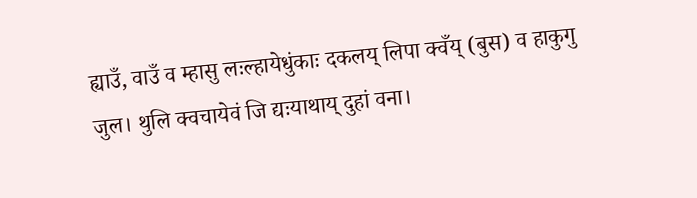ह्याउँ, वाउँ व म्हासु लःल्हायेधुंकाः दकलय् लिपा क्वँय् (बुस) व हाकुगु जुल। थुलि क्वचायेवं जि द्यःयाथाय् दुहां वना।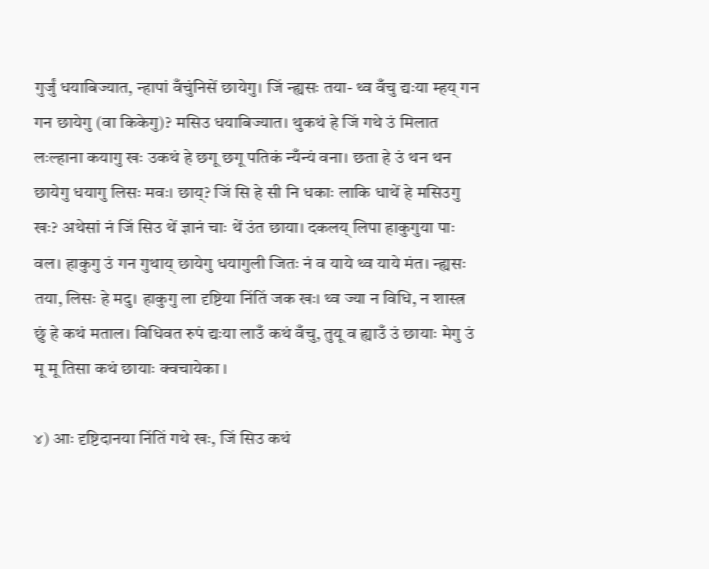गुर्जुं धयाबिज्यात, न्हापां वँचुंनिसें छायेगु। जिं न्ह्यसः तया- थ्व वँचु द्यःया म्हय् गन गन छायेगु (वा किकेगु)? मसिउ धयाबिज्यात। थुकथं हे जिं गथे उं मिलात लःल्हाना कयागु खः उकथं हे छगू छगू पतिकं न्यँन्यं वना। छता हे उं थन थन छायेगु धयागु लिसः मवः। छाय्? जिं सि हे सी नि धकाः लाकि धाथें हे मसिउगु खः? अथेसां नं जिं सिउ थें ज्ञानं चाः थें उंत छाया। दकलय् लिपा हाकुगुया पाः वल। हाकुगु उं गन गुथाय् छायेगु धयागुली जितः नं व याये थ्व याये मंत। न्ह्यसः तया, लिसः हे मदु। हाकुगु ला दृष्टिया निंतिं जक खः। थ्व ज्या न विधि, न शास्त्र छुं हे कथं मताल। विधिवत रुपं द्यःया लाउँ कथं वँचु, तुयू व ह्याउँ उं छायाः मेगु उं मू मू तिसा कथं छायाः क्वचायेका ।

४) आः दृष्टिदानया निंतिं गथे खः, जिं सिउ कथं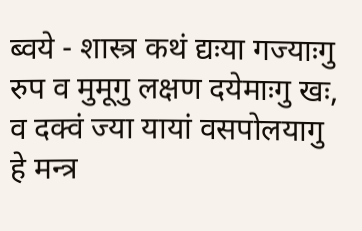ब्वये - शास्त्र कथं द्यःया गज्याःगु रुप व मुमूगु लक्षण दयेमाःगु खः, व दक्वं ज्या यायां वसपोलयागु हे मन्त्र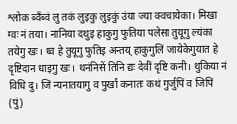श्लोक ब्वँब्वं लु तकं लुइकु लुइकुं उंया ज्या क्वचायेका। मिखा ग्वः नं तया। नानिया दथुइ हाकुगु फुतिया पलेसा तुयूगु ल्यंका तयेगु खः। थ्व हे तुयूगु फुतिइ अन्तय् हाकुगुलिं जायेकेगुयात हे दृष्टिदान धाइगु खः। थनंनिसें तिनि द्यः देवीं दृष्टि कनी। थुकिया नं विधि दु। जिं न्यनातयागु व पुर्खां कनातः कथं गुर्जुपिं व जिपिं (पुं)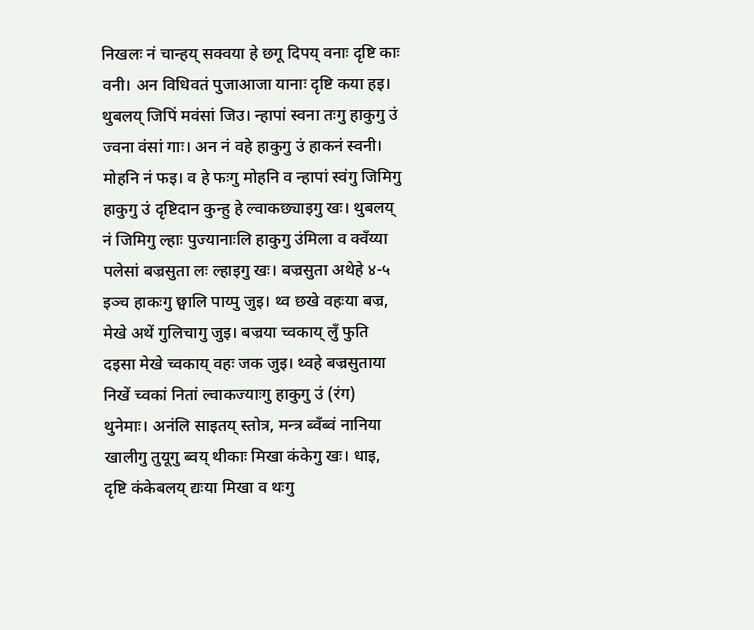निखलः नं चान्हय् सक्वया हे छगू दिपय् वनाः दृष्टि काः वनी। अन विधिवतं पुजाआजा यानाः दृष्टि कया हइ। थुबलय् जिपिं मवंसां जिउ। न्हापां स्वना तःगु हाकुगु उं ज्वना वंसां गाः। अन नं वहे हाकुगु उं हाकनं स्वनी। मोहनि नं फइ। व हे फःगु मोहनि व न्हापां स्वंगु जिमिगु हाकुगु उं दृष्टिदान कुन्हु हे ल्वाकछ्याइगु खः। थुबलय् नं जिमिगु ल्हाः पुज्यानाःलि हाकुगु उंमिला व क्वँय्या पलेसां बज्रसुता लः ल्हाइगु खः। बज्रसुता अथेहे ४-५ इञ्च हाकःगु छ्वालि पाय्पु जुइ। थ्व छखे वहःया बज्र, मेखे अथें गुलिचागु जुइ। बज्रया च्वकाय् लुँ फुति दइसा मेखे च्वकाय् वहः जक जुइ। थ्वहे बज्रसुताया निखें च्वकां नितां ल्वाकज्याःगु हाकुगु उं (रंग) थुनेमाः। अनंलि साइतय् स्तोत्र, मन्त्र ब्वँब्वं नानिया खालीगु तुयूगु ब्वय् थीकाः मिखा कंकेगु खः। धाइ, दृष्टि कंकेबलय् द्यःया मिखा व थःगु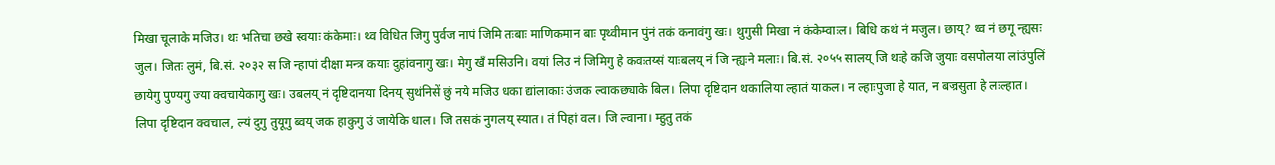मिखा चूलाके मजिउ। थः भतिचा छखे स्वयाः कंकेमाः। थ्व विधित जिगु पुर्वज नापं जिमि तःबाः माणिकमान बाः पृथ्वीमान पुंनं तकं कनावंगु खः। थुगुसी मिखा नं कंकेम्वाःल। बिधि कथं नं मजुल। छाय्? थ्व नं छगू न्ह्यसः जुल। जितः लुमं, बि.सं. २०३२ स जि न्हापां दीक्षा मन्त्र कयाः दुहांवनागु खः। मेगु खँ मसिउनि। वयां लिउ नं जिमिगु हे कवःतय्सं याःबलय् नं जि न्ह्यःने मलाः। बि.सं. २०५५ सालय् जि थःहे कजि जुयाः वसपोलया लांउंपुलिं छायेगु पुण्यगु ज्या क्वचायेकागु खः। उबलय् नं दृष्टिदानया दिनय् सुथंनिसें छुं नये मजिउ धका द्यांलाकाः उंजक ल्वाकछ्याके बिल। लिपा दृष्टिदान थकालिया ल्हातं याकल। न ल्हाःपुजा हे यात, न बज्रसुता हे लःल्हात। लिपा दृष्टिदान क्वचाल, ल्यं दुगु तुयूगु ब्वय् जक हाकुगु उं जायेकि धाल। जि तसकं नुगलय् स्यात। तं पिहां वल। जि ल्वाना। म्हुतु तकं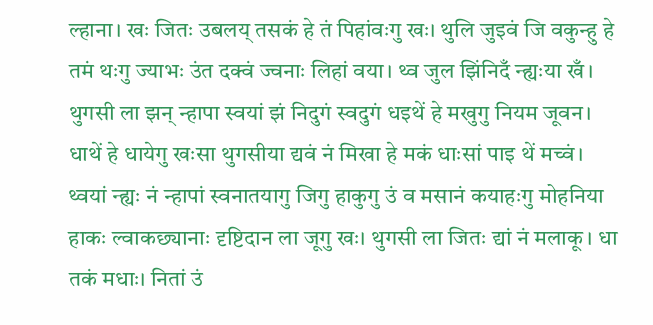ल्हाना। खः जितः उबलय् तसकं हे तं पिहांवःगु खः। थुलि जुइवं जि वकुन्हु हे तमं थःगु ज्याभः उंत दक्वं ज्वनाः लिहां वया। थ्व जुल झिंनिदँ न्ह्यःया खँ। थुगसी ला झन् न्हापा स्वयां झं निदुगं स्वदुगं धइथें हे मखुगु नियम जूवन। धाथें हे धायेगु खःसा थुगसीया द्यवं नं मिखा हे मकं धाःसां पाइ थें मच्वं। थ्वयां न्ह्यः नं न्हापां स्वनातयागु जिगु हाकुगु उं व मसानं कयाहःगु मोहनिया हाकः ल्वाकछ्यानाः दृष्टिदान ला जूगु खः। थुगसी ला जितः द्यां नं मलाकू। धा तकं मधाः। नितां उं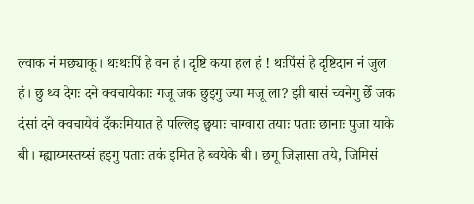ल्वाक नं मछ्याकू। थःथःपिं हे वन हं। दृष्टि कया हल हं ! थःपिंसं हे दृष्टिदान नं जुल हं। छु थ्व देगः दने क्वचायेकाः गजू जक छुइगु ज्या मजू ला? झी बासं च्वनेगु छेँ जक दंसां दने क्वचायेवं दँकःमियात हे पल्लिइ छ्वयाः चाग्वारा तयाः पताः छानाः पुजा याके बी। म्ह्याय्मस्तय्सं हइगु पताः तकं इमित हे ब्वयेके बी। छगू जिज्ञासा तये, जिमिसं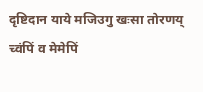दृष्टिदान याये मजिउगु खःसा तोरणय् च्वंपिं व मेमेपिं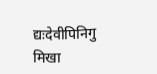द्यःदेवीपिनिगु मिखा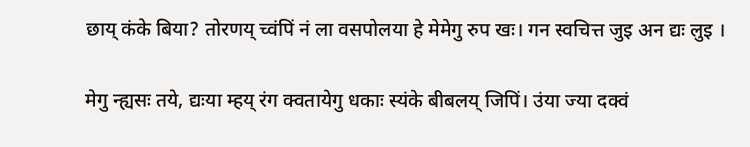छाय् कंके बिया? तोरणय् च्वंपिं नं ला वसपोलया हे मेमेगु रुप खः। गन स्वचित्त जुइ अन द्यः लुइ ।

मेगु न्ह्यसः तये, द्यःया म्हय् रंग क्वतायेगु धकाः स्यंके बीबलय् जिपिं। उंया ज्या दक्वं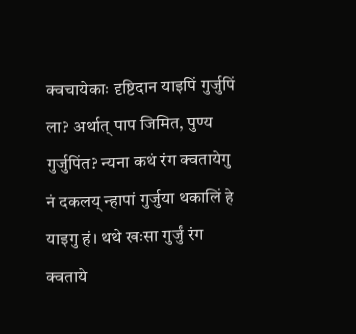क्वचायेकाः दृष्टिदान याइपिं गुर्जुपिं ला? अर्थात् पाप जिमित, पुण्य गुर्जुपिंत? न्यना कथं रंग क्वतायेगु नं दकलय् न्हापां गुर्जुया थकालिं हे याइगु हं। थथे खःसा गुर्जुं रंग क्वताये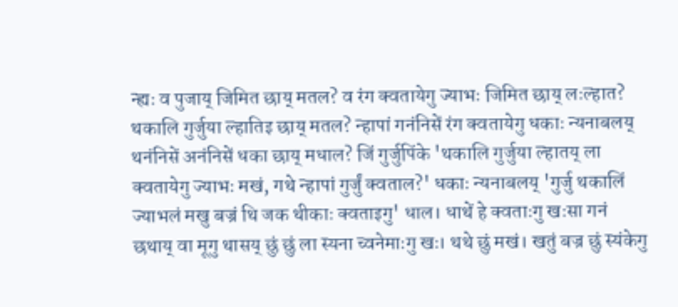न्ह्यः व पुजाय् जिमित छाय् मतल? व रंग क्वतायेगु ज्याभः जिमित छाय् लःल्हात? थकालि गुर्जुया ल्हातिइ छाय् मतल? न्हापां गनंनिसें रंग क्वतायेगु धकाः न्यनाबलय् थनंनिसें अनंनिसें धका छाय् मधाल? जिं गुर्जुपिंके 'थकालि गुर्जुया ल्हातय् ला क्वतायेगु ज्याभः मखं, गथे न्हापां गुर्जुं क्वताल?' धकाः न्यनाबलय् 'गुर्जु थकालिं ज्याभलं मखु बज्रं थि जक थीकाः क्वताइगु' धाल। धाथें हे क्वताःगु खःसा गनं छथाय् वा मूगु थासय् छुं छुं ला स्यना च्वनेमाःगु खः। थथे छुं मखं। खतुं बज्र छुं स्यंकेगु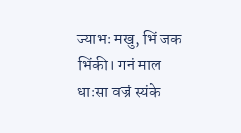ज्याभः मखु, भिं जक भिंकी। गनं माल धाःसा वज्रं स्यंके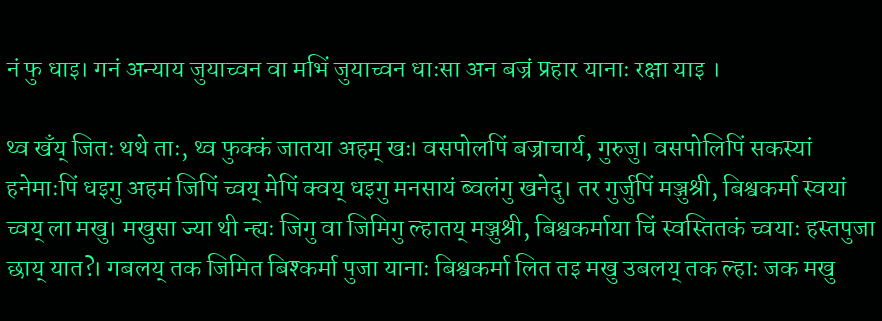नं फु धाइ। गनं अन्याय जुयाच्वन वा मभिं जुयाच्वन धाःसा अन बज्रं प्रहार यानाः रक्षा याइ ।

थ्व खँय् जितः थथे ताः, थ्व फुक्कं जातया अहम् खः। वसपोलपिं बज्राचार्य, गुरुजु। वसपोलिपिं सकस्यां हनेमाःपिं धइगु अहमं जिपिं च्वय् मेपिं क्वय् धइगु मनसायं ब्वलंगु खनेदु। तर गुर्जुपिं मञ्जुश्री, बिश्वकर्मा स्वयां च्वय् ला मखु। मखुसा ज्या थी न्ह्यः जिगु वा जिमिगु ल्हातय् मञ्जुश्री, बिश्वकर्माया चिं स्वस्तितकं च्वयाः हस्तपुजा छाय् यात?। गबलय् तक जिमित बिश्कर्मा पुजा यानाः बिश्वकर्मा लित तइ मखु उबलय् तक ल्हाः जक मखु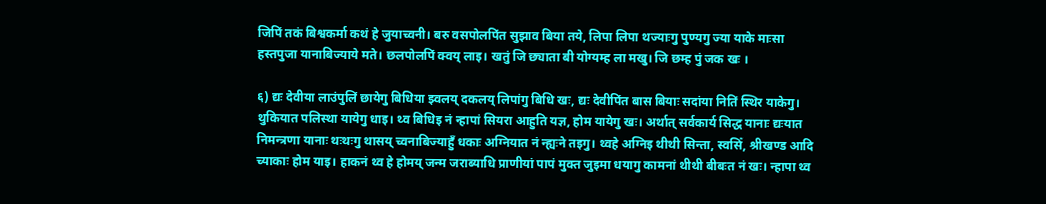जिपिं तकं बिश्वकर्मा कथं हे जुयाच्वनी। बरु वसपोलपिंत सुझाव बिया तये, लिपा लिपा थज्याःगु पुण्यगु ज्या याके माःसा हस्तपुजा यानाबिज्याये मते। छलपोलपिं क्वय् लाइ। खतुं जि छ्याता बी योग्यम्ह ला मखु। जि छम्ह पुं जक खः ।

६) द्यः देवीया लाउंपुलिं छायेगु बिधिया झ्वलय् दकलय् लिपांगु बिधि खः, द्यः देवीपिंत बास बियाः सदांया नितिं स्थिर याकेगु। थुकियात पलिस्था यायेगु धाइ। थ्व बिधिइ नं न्हापां सियरा आहुति यज्ञ, होम यायेगु खः। अर्थात् सर्वकार्य सिद्ध यानाः द्यःयात निमन्त्रणा यानाः थःथःगु थासय् च्वनाबिज्याहुँ धकाः अग्नियात नं न्ह्यःने तइगु। थ्वहे अग्निइ थीथी सिन्ता, स्वसिँ, श्रीखण्ड आदि च्याकाः होम याइ। हाकनं थ्व हे होमय् जन्म जराब्याधि प्राणीयां पापं मुक्त जुइमा धयागु कामनां थीथी बीबःत नं खः। न्हापा थ्व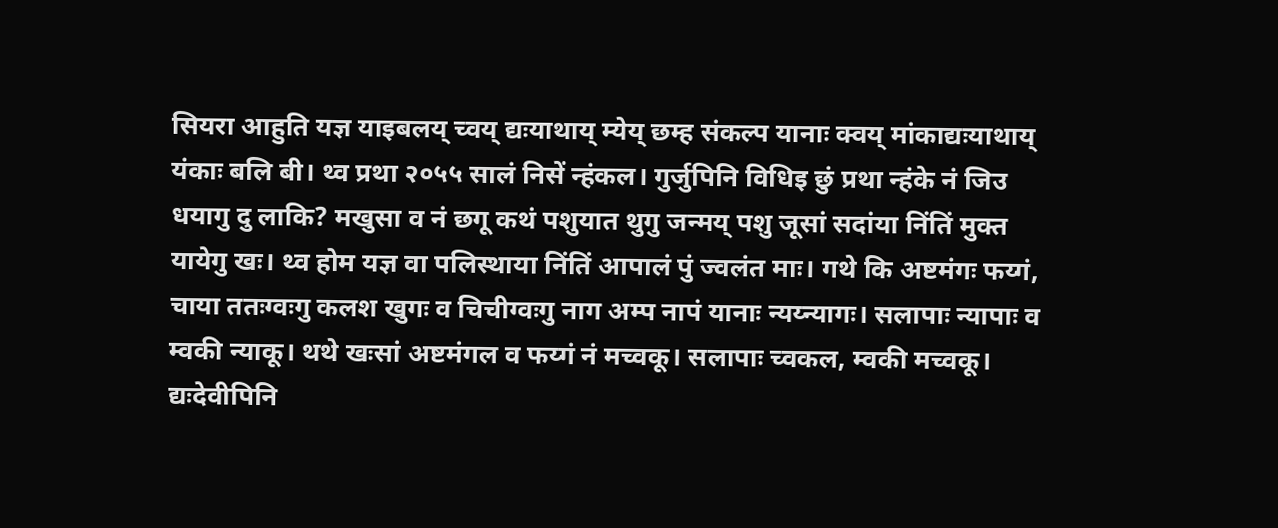सियरा आहुति यज्ञ याइबलय् च्वय् द्यःयाथाय् म्येय् छम्ह संकल्प यानाः क्वय् मांकाद्यःयाथाय् यंकाः बलि बी। थ्व प्रथा २०५५ सालं निसें न्हंकल। गुर्जुपिनि विधिइ छुं प्रथा न्हंके नं जिउ धयागु दु लाकि? मखुसा व नं छगू कथं पशुयात थुगु जन्मय् पशु जूसां सदांया निंतिं मुक्त यायेगु खः। थ्व होम यज्ञ वा पलिस्थाया निंतिं आपालं पुं ज्वलंत माः। गथे कि अष्टमंगः फय्गं, चाया ततःग्वःगु कलश खुगः व चिचीग्वःगु नाग अम्प नापं यानाः न्यय्न्यागः। सलापाः न्यापाः व म्वकी न्याकू। थथे खःसां अष्टमंगल व फय्गं नं मच्वकू। सलापाः च्वकल, म्वकी मच्वकू। द्यःदेवीपिनि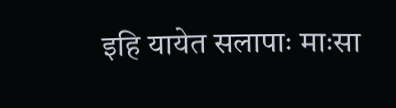इहि यायेत सलापाः माःसा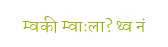म्वकी म्वाःला? थ्व नं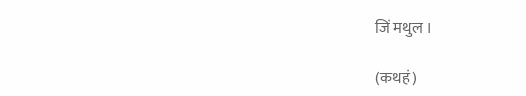जिं मथुल ।

(कथहं)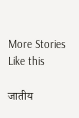More Stories Like this

जातीय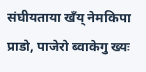संघीयताया खँय् नेमकिपा
प्राडो, पाजेरो ब्वाकेगु ख्यः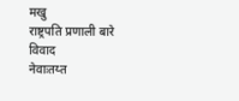मखु
राष्ट्रपति प्रणाली बारे विवाद
नेवाःतय्त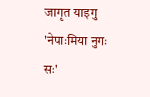जागृत याइगु 'नेपाःमिया नुगः सः'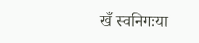खँ स्वनिगःया